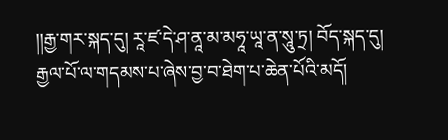།།རྒྱ་གར་སྐད་དུ། རཱ་ཛ་དེ་ཤ་ནཱ་མ་མཧཱ་ཡཱ་ན་སཱུ་ཏྲ། བོད་སྐད་དུ། རྒྱལ་པོ་ལ་གདམས་པ་ཞེས་བྱ་བ་ཐེག་པ་ཆེན་པོའི་མདོ།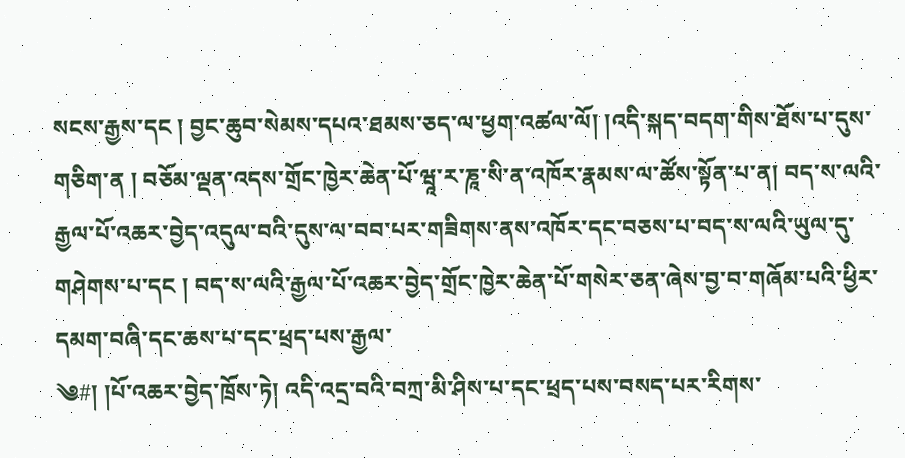སངས་རྒྱས་དང ། བྱང་ཆུབ་སེམས་དཔའ་ཐམས་ཅད་ལ་ཕྱག་འཚལ་ལོ། །འདི་སྐད་བདག་གིས་ཐོས་པ་དུས་གཅིག་ན ། བཅོམ་ལྡན་འདས་གྲོང་ཁྱེར་ཆེན་པོ་ཝཱ་ར་ཎཱ་སི་ན་འཁོར་རྣམས་ལ་ཚོས་སྟོན་པ་ན། བད་ས་ལའི་རྒྱལ་པོ་འཆར་བྱེད་འདུལ་བའི་དུས་ལ་བབ་པར་གཟིགས་ནས་འཁོར་དང་བཅས་པ་བད་ས་ལའི་ཡུལ་དུ་གཤེགས་པ་དང ། བད་ས་ལའི་རྒྱལ་པོ་འཆར་བྱེད་གྲོང་ཁྱེར་ཆེན་པོ་གསེར་ཅན་ཞེས་བྱ་བ་གཞོམ་པའི་ཕྱིར་དམག་བཞི་དང་ཆས་པ་དང་ཕྲད་པས་རྒྱལ་
༄#། །པོ་འཆར་བྱེད་ཁྲོས་ཏེ། འདི་འདྲ་བའི་བཀྲ་མི་ཤིས་པ་དང་ཕྲད་པས་བསད་པར་རིགས་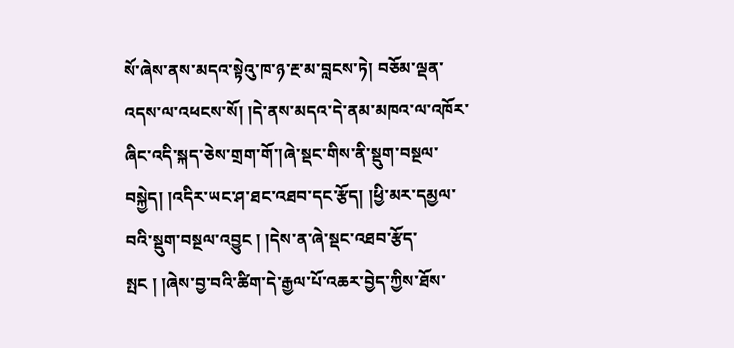སོ་ཞེས་ནས་མདའ་སྟེའུ་ཁ་ཉ་རྔ་མ་བླངས་ཏེ། བཅོམ་ལྡན་འདས་ལ་འཕངས་སོ། །དེ་ནས་མདའ་དེ་ནམ་མཁའ་ལ་འཁོར་ཞིང་འདི་སྐད་ཅེས་གྲག་གོ་།ཞེ་སྡང་གིས་ནི་སྡུག་བསྔལ་བསྐྱེད། །འདིར་ཡང་ཤ་ཐང་འཐབ་དང་རྩོད། །ཕྱི་མར་དམྱལ་བའི་སྡུག་བསྔལ་འབྱུང ། །དེས་ན་ཞེ་སྡང་འཐབ་རྩོད་སྤང ། །ཞེས་བྱ་བའི་ཚིག་དེ་རྒྱལ་པོ་འཆར་བྱེད་ཀྱིས་ཐོས་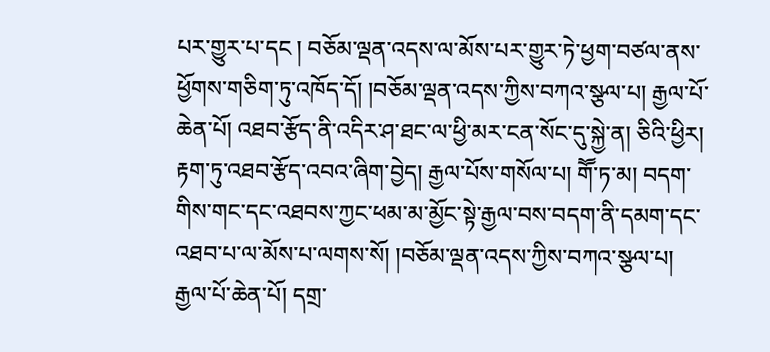པར་གྱུར་པ་དང ། བཅོམ་ལྡན་འདས་ལ་མོས་པར་གྱུར་ཏེ་ཕྱག་བཙལ་ནས་ཕྱོགས་གཅིག་ཏུ་འཁོད་དོ། །བཅོམ་ལྡན་འདས་ཀྱིས་བཀའ་སྩལ་པ། རྒྱལ་པོ་ཆེན་པོ། འཐབ་རྩོད་ནི་འདིར་ཤ་ཐང་ལ་ཕྱི་མར་ངན་སོང་དུ་སྐྱེ་ན། ཅིའི་ཕྱིར། རྟག་ཏུ་འཐབ་རྩོད་འབའ་ཞིག་བྱེད། རྒྱལ་པོས་གསོལ་པ། གཽ་ཏ་མ། བདག་གིས་གང་དང་འཐབས་ཀྱང་ཕམ་མ་མྱོང་སྟེ་རྒྱལ་བས་བདག་ནི་དམག་དང་འཐབ་པ་ལ་མོས་པ་ལགས་སོ། །བཅོམ་ལྡན་འདས་ཀྱིས་བཀའ་སྩལ་པ། རྒྱལ་པོ་ཆེན་པོ། དགྲ་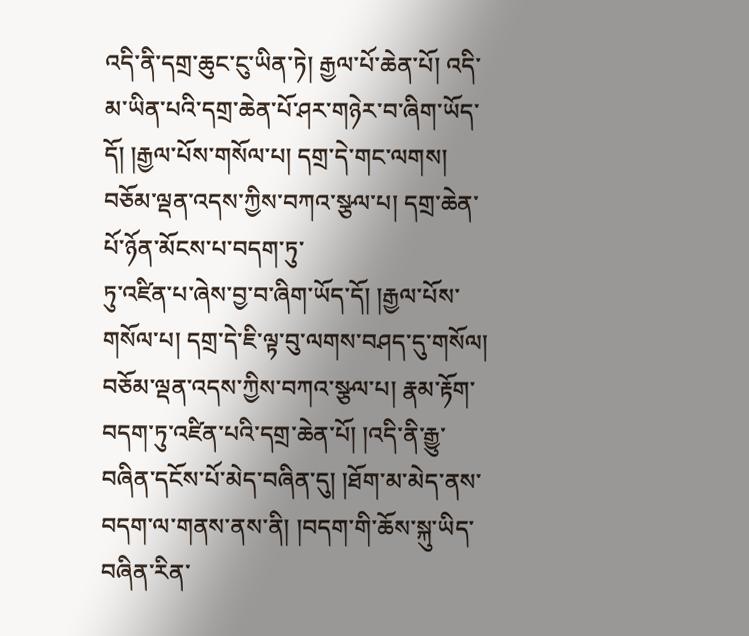འདི་ནི་དགྲ་ཆུང་ངུ་ཡིན་ཏེ། རྒྱལ་པོ་ཆེན་པོ། འདི་མ་ཡིན་པའི་དགྲ་ཆེན་པོ་ཤར་གཉེར་བ་ཞིག་ཡོད་དོ། །རྒྱལ་པོས་གསོལ་པ། དགྲ་དེ་གང་ལགས། བཅོམ་ལྡན་འདས་ཀྱིས་བཀའ་སྩལ་པ། དགྲ་ཆེན་པོ་ཉོན་མོངས་པ་བདག་ཏུ་
ཏུ་འཛིན་པ་ཞེས་བྱ་བ་ཞིག་ཡོད་དོ། །རྒྱལ་པོས་གསོལ་པ། དགྲ་དེ་ཇི་ལྟ་བུ་ལགས་བཤད་དུ་གསོལ། བཅོམ་ལྡན་འདས་ཀྱིས་བཀའ་སྩལ་པ། རྣམ་རྟོག་བདག་ཏུ་འཛིན་པའི་དགྲ་ཆེན་པོ། །འདི་ནི་རྒྱུ་བཞིན་དངོས་པོ་མེད་བཞིན་དུ། །ཐོག་མ་མེད་ནས་བདག་ལ་གནས་ནས་ནི། །བདག་གི་ཆོས་སྐུ་ཡིད་བཞིན་རིན་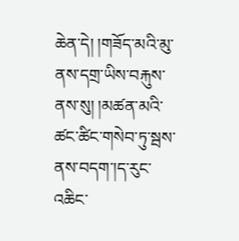ཆེན་དེ། །གཟོད་མའི་མུ་ནས་དགྲ་ཡིས་བརྐུས་ནས་སུ། །མཚན་མའི་ཚང་ཚིང་གསེབ་ཏུ་སྦས་ནས་བདག་།ད་རུང་འཆིང་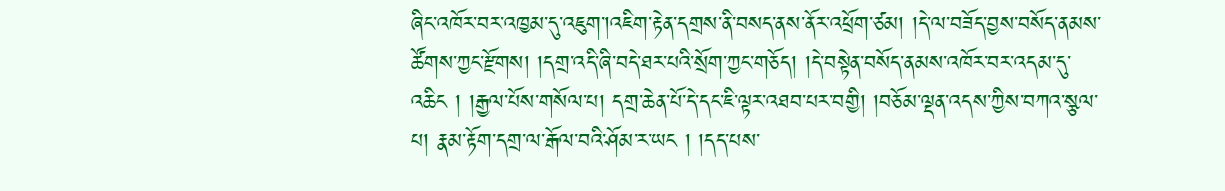ཞིང་འཁོར་བར་འཁྱམ་དུ་འཇུག་།འཇིག་རྟེན་དགྲས་ནི་བསད་ནས་ནོར་འཕྲོག་ཙམ། །དེ་ལ་བཟོད་བྱས་བསོད་ནམས་ཚོགས་ཀྱང་རྫོགས། །དགྲ་འདི་ཞི་བདེ་ཐར་པའི་སྲོག་ཀྱང་གཅོད། །དེ་བསྟེན་བསོད་ནམས་འཁོར་བར་འདམ་དུ་འཆིང ། །རྒྱལ་པོས་གསོལ་པ། དགྲ་ཆེན་པོ་དེ་དང་ཇི་ལྟར་འཐབ་པར་བགྱི། །བཅོམ་ལྡན་འདས་ཀྱིས་བཀའ་སྩལ་པ། རྣམ་རྟོག་དགྲ་ལ་རྒོལ་བའི་ཤོམ་ར་ཡང ། །དད་པས་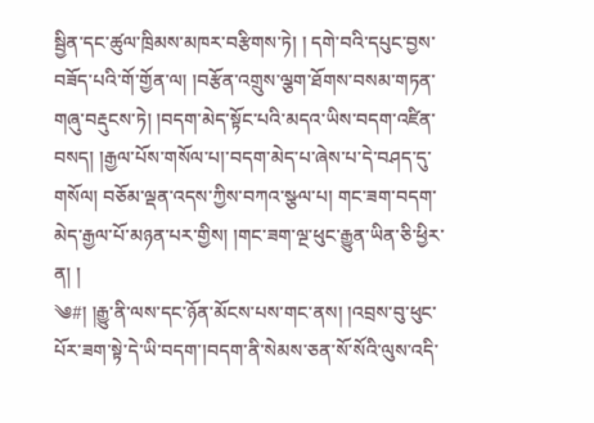སྦྱིན་དང་ཚུལ་ཁྲིམས་མཁར་བརྩིགས་ཏེ། ། དགེ་བའི་དཔུང་བྱས་བཟོད་པའི་གོ་གྱོན་ལ། །བརྩོན་འགྲུས་ལྕག་ཐོགས་བསམ་གཏན་གཞུ་བརྡུངས་ཏེ། །བདག་མེད་སྟོང་པའི་མདའ་ཡིས་བདག་འཛིན་བསད། །རྒྱལ་པོས་གསོལ་པ།་བདག་མེད་པ་ཞེས་པ་དེ་བཤད་དུ་གསོལ། བཅོམ་ལྡན་འདས་ཀྱིས་བཀའ་སྩལ་པ། གང་ཟག་བདག་མེད་རྒྱལ་པོ་མཉན་པར་གྱིས། །གང་ཟག་ལྔ་ཕུང་རྒྱུན་ཡིན་ཅི་ཕྱིར་ན། །
༄#། །རྒྱུ་ནི་ལས་དང་ཉོན་མོངས་པས་གང་ནས། །འབྲས་བུ་ཕུང་པོར་ཟག་སྟེ་དེ་ཡི་བདག་།བདག་ནི་སེམས་ཅན་སོ་སོའི་ལུས་འདི་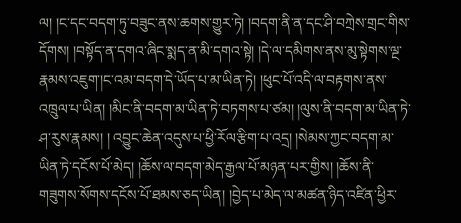ལ། །ང་དང་བདག་ཏུ་བཟུང་ནས་ཆགས་གྱུར་ཏེ། །བདག་ནི་ན་དང་ཤི་བཀྲེས་གྲང་གིས་དོགས། །བསྟོད་ན་དགའ་ཞིང་སྨད་ན་མི་དགའ་སྟེ། །དེ་ལ་དམིགས་ནས་མུ་སྟེགས་ལྔ་རྣམས་འཇུག་།ང་འམ་བདག་དེ་ཡོད་པ་མ་ཡིན་ཏེ། །ཕུང་པོ་འདི་ལ་བརྟགས་ནས་འཁྲུལ་པ་ཡིན། །མིང་ནི་བདག་མ་ཡིན་ཏེ་བཏགས་པ་ཙམ། །ལུས་ནི་བདག་མ་ཡིན་ཏེ་ཤ་རུས་རྣམས། ། འབྱུང་ཆེན་འདུས་པ་ཕྱི་རོལ་རྩིག་པ་འདྲ། །སེམས་ཀྱང་བདག་མ་ཡིན་ཏེ་དངོས་པོ་མེད། །ཆོས་ལ་བདག་མེད་རྒྱལ་པོ་མཉན་པར་གྱིས། །ཆོས་ནི་གཟུགས་སོགས་དངོས་པོ་ཐམས་ཅད་ཡིན། །བྱེད་པ་མེད་ལ་མཚན་ཉིད་འཛིན་ཕྱིར་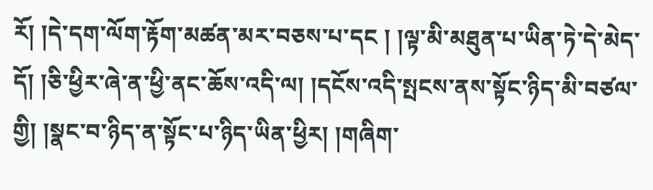རོ། །དེ་དག་ལོག་རྟོག་མཚན་མར་བཅས་པ་དང ། །ལྟ་མི་མཐུན་པ་ཡིན་ཏེ་དེ་མེད་དོ། །ཅི་ཕྱིར་ཞེ་ན་ཕྱི་ནང་ཆོས་འདི་ལ། །དངོས་འདི་སྤངས་ནས་སྟོང་ཉིད་མི་བཙལ་གྱི། །སྣང་བ་ཉིད་ན་སྟོང་པ་ཉིད་ཡིན་ཕྱིར། །གཞིག་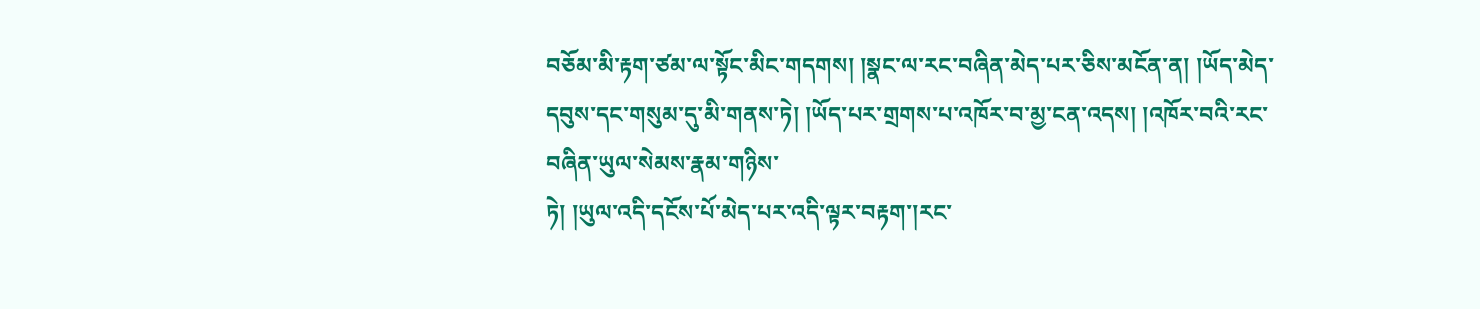བཅོམ་མི་རྟག་ཙམ་ལ་སྟོང་མིང་གདགས། །སྣང་ལ་རང་བཞིན་མེད་པར་ཅིས་མངོན་ན། །ཡོད་མེད་དབུས་དང་གསུམ་དུ་མི་གནས་ཏེ། །ཡོད་པར་གྲགས་པ་འཁོར་བ་མྱ་ངན་འདས། །འཁོར་བའི་རང་བཞིན་ཡུལ་སེམས་རྣམ་གཉིས་
ཏེ། །ཡུལ་འདི་དངོས་པོ་མེད་པར་འདི་ལྟར་བརྟག་།རང་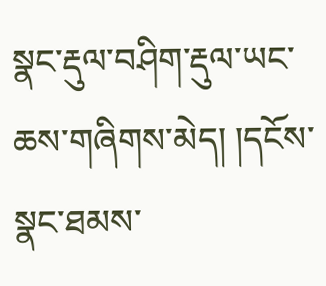སྣང་རྡུལ་བཤིག་རྡུལ་ཡང་ཆས་གཞིགས་མེད། །དངོས་སྣང་ཐམས་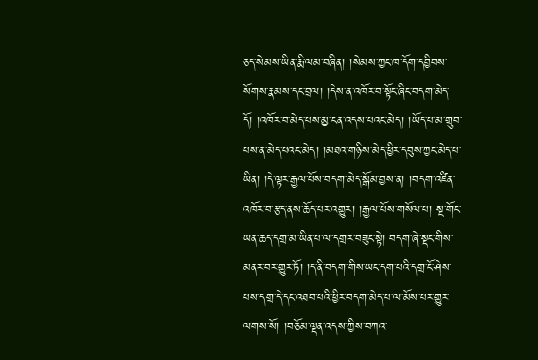ཅད་སེམས་ཡིན་རྨི་ལམ་བཞིན། །སེམས་ཀྱང་ཁ་དོག་དབྱིབས་སོགས་རྣམས་དང་བྲལ། །དེས་ན་འཁོར་བ་སྟོང་ཞིང་བདག་མེད་དོ། །འཁོར་བ་མེད་པས་མྱ་ངན་འདས་པའང་མེད། །ཡོད་པ་མ་གྲུབ་པས་ན་མེད་པའང་མེད། །མཐའ་གཉིས་མེད་ཕྱིར་དབུས་ཀྱང་མེད་པ་ཡིན། །དེ་ལྟར་རྒྱལ་པོས་བདག་མེད་སྒོམ་བྱས་ན། །བདག་འཛིན་འཁོར་བ་རྩད་ནས་ཆོད་པར་འགྱུར། །རྒྱལ་པོས་གསོལ་པ། སྔ་གོང་ཡན་ཆད་དགྲ་མ་ཡིན་པ་ལ་དགྲར་བཟུང་སྟེ། བདག་ཞེ་སྡང་གིས་མནར་བར་གྱུར་ཏོ། །ད་ནི་བདག་གིས་ཡང་དག་པའི་དགྲ་ངོ་ཤེས་པས་དགྲ་དེ་དང་འཐབ་པའི་ཕྱིར་བདག་མེད་པ་ལ་མོས་པར་གྱུར་ལགས་སོ། །བཅོམ་ལྡན་འདས་ཀྱིས་བཀའ་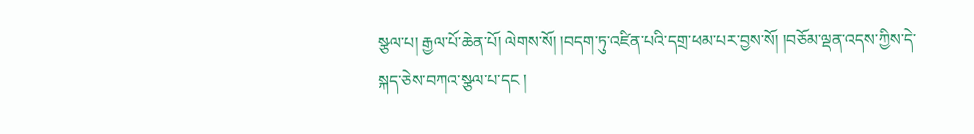སྩལ་པ། རྒྱལ་པོ་ཆེན་པོ། ལེགས་སོ། །བདག་ཏུ་འཛིན་པའི་དགྲ་ཕམ་པར་བྱས་སོ། །བཅོམ་ལྡན་འདས་ཀྱིས་དེ་སྐད་ཅེས་བཀའ་སྩལ་པ་དང །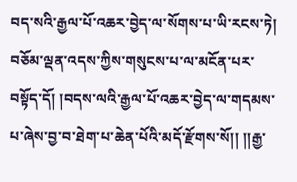བད་སའི་རྒྱལ་པོ་འཆར་བྱེད་ལ་སོགས་པ་ཡི་རངས་ཏེ། བཅོམ་ལྡན་འདས་ཀྱིས་གསུངས་པ་ལ་མངོན་པར་བསྟོད་དོ། །བདས་ལའི་རྒྱལ་པོ་འཆར་བྱེད་ལ་གདམས་པ་ཞེས་བྱ་བ་ཐེག་པ་ཆེན་པོའི་མདོ་རྫོགས་སོ།། །།རྒྱ་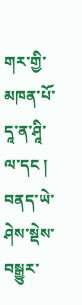གར་གྱི་མཁན་པོ་དཱ་ན་ཤཱི་ལ་དང ། བནད་ཡེ་ཤེས་སྡེས་བསྒྱུར་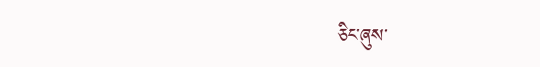ཅིང་ཞུས་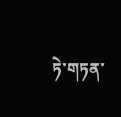ཏེ་གཏན་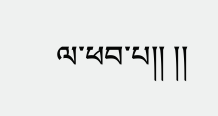ལ་ཕབ་པ།། །།